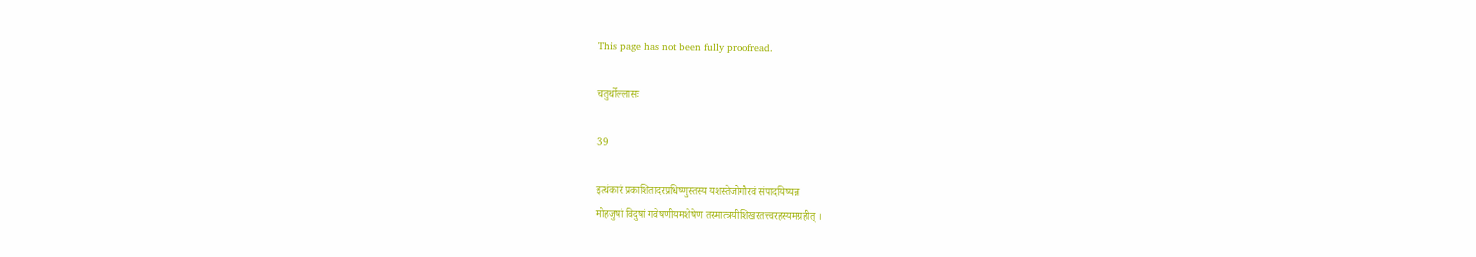This page has not been fully proofread.

चतुर्थोल्लासः

39

इत्थंकारं प्रकाशितादरप्रधिष्णुस्तस्य यशस्तेजोगौरवं संपादयिष्यन्न
मोहजुषां विदुषां गवेषणीयमशेषेण तस्मात्त्रयीशिखरतत्त्वरहस्यमग्रहीत् ।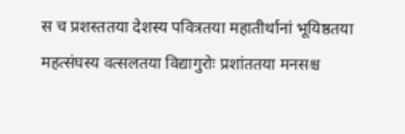स च प्रशस्ततया देशस्य पवित्रतया महातीर्थानां भूयिष्ठतया
महत्संघस्य वत्सलतया विद्यागुरोः प्रशांततया मनसश्च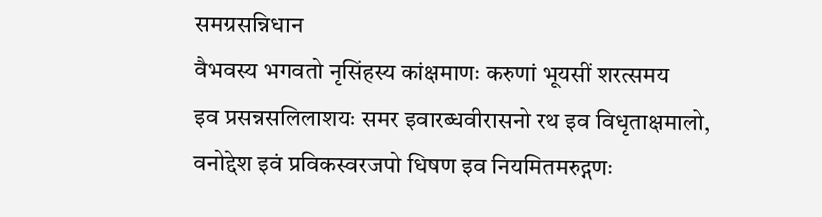समग्रसन्निधान
वैभवस्य भगवतो नृसिंहस्य कांक्षमाणः करुणां भूयसीं शरत्समय
इव प्रसन्नसलिलाशयः समर इवारब्धवीरासनो रथ इव विधृताक्षमालो,
वनोद्देश इवं प्रविकस्वरजपो धिषण इव नियमितमरुद्गणः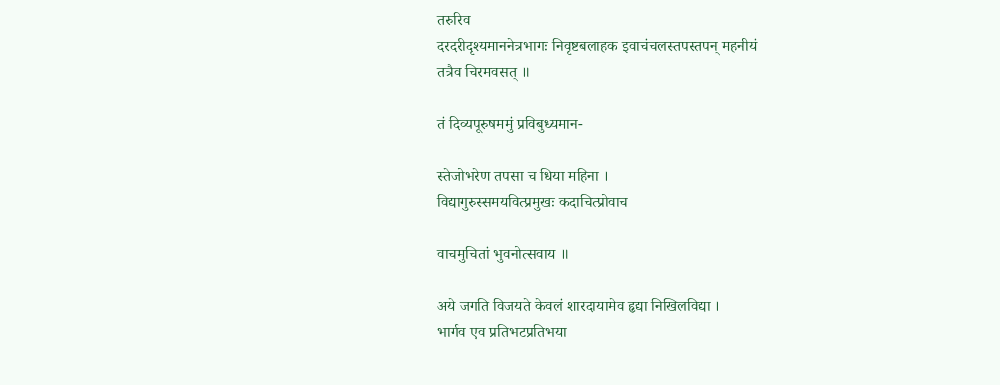तरुरिव
दरदरीदृश्यमाननेत्रभागः निवृष्टबलाहक इवाचंचलस्तपस्तपन् महनीयं
तत्रैव चिरमवसत् ॥

तं दिव्यपूरुषममुं प्रविबुध्यमान-

स्तेजोभरेण तपसा च धिया महिना ।
विद्यागुरुस्समयवित्प्रमुखः कदाचित्प्रोवाच

वाचमुचितां भुवनोत्सवाय ॥

अये जगति विजयते केवलं शारदायामेव हृद्या निखिलविद्या ।
भार्गव एव प्रतिभटप्रतिभया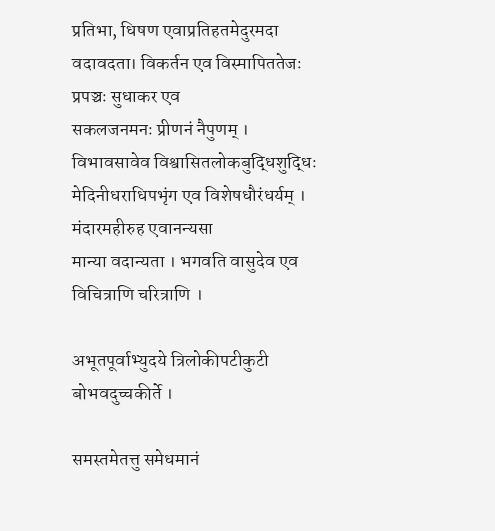प्रतिभा, धिषण एवाप्रतिहतमेदुरमदा
वदावदता। विकर्तन एव विस्मापिततेजः प्रपञ्चः सुधाकर एव
सकलजनमनः प्रीणनं नैपुणम् । विभावसावेव विश्वासितलोकबुद्धिशुद्धिः
मेदिनीधराधिपभृंग एव विशेषधौरंधर्यम् । मंदारमहीरुह एवानन्यसा
मान्या वदान्यता । भगवति वासुदेव एव विचित्राणि चरित्राणि ।

अभूतपूर्वाभ्युदये त्रिलोकीपटीकुटी बोभवदुच्चकीर्ते ।

समस्तमेतत्तु समेधमानं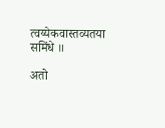त्वय्येकवास्तव्यतया समिंधे ॥

अतो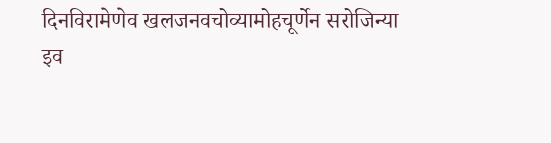दिनविरामेणेव खलजनवचोव्यामोहचूर्णेन सरोजिन्या
इव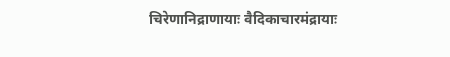चिरेणानिद्राणायाः वैदिकाचारमंद्रायाः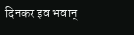दिनकर इव भवान्